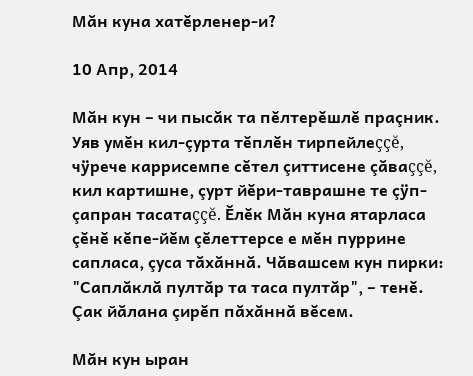Мăн куна хатĕрленер-и?

10 Апр, 2014

Мăн кун – чи пысăк та пĕлтерĕшлĕ праçник. Уяв умĕн кил-çурта тĕплĕн тирпейлеççĕ, чÿрече каррисемпе сĕтел çиттисене çăваççĕ, кил картишне, çурт йĕри-таврашне те çÿп-çапран тасатаççĕ. Ĕлĕк Мăн куна ятарласа çĕнĕ кĕпе-йĕм çĕлеттерсе е мĕн пуррине сапласа, çуса тăхăннă. Чăвашсем кун пирки: "Саплăклă пултăр та таса пултăр", – тенĕ. Çак йăлана çирĕп пăхăннă вĕсем.

Мăн кун ыран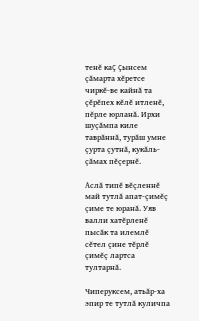тенĕ каç çынсем çăмарта хĕретсе чиркĕ-ве кайнă та çĕрĕпех кĕлĕ итленĕ, пĕрле юрланă. Ирхи шуçăмпа киле таврăннă, турăш умне çурта çутнă, кукăль-çăмах пĕçернĕ.

Аслă типĕ вĕçленнĕ май тутлă апат-çимĕç çиме те юранă. Уяв валли хатĕрленĕ пысăк та илемлĕ сĕтел çине тĕрлĕ çимĕç лартса тултарнă.

Чиперуксем, атьăр-ха эпир те тутлă куличпа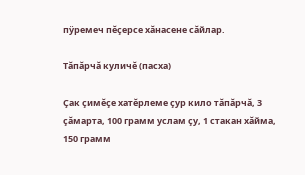пÿремеч пĕçерсе хăнасене сăйлар.

Тăпăрчă куличĕ (пасха)

Çак çимĕçе хатĕрлеме çур кило тăпăрчă, 3 çăмарта, 100 грамм услам çу, 1 стакан хăйма, 150 грамм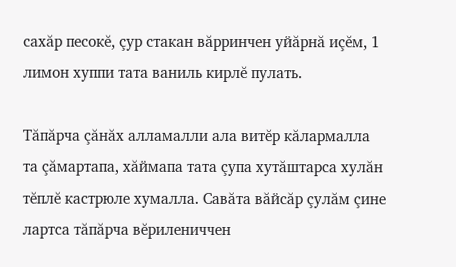сахăр песокĕ, çур стакан вăрринчен уйăрнă иçĕм, 1 лимон хуппи тата ваниль кирлĕ пулать.

Тăпăрча çăнăх алламалли ала витĕр кăлармалла та çăмартапа, хăймапа тата çупа хутăштарса хулăн тĕплĕ кастрюле хумалла. Савăта вăйсăр çулăм çине лартса тăпăрча вĕрилениччен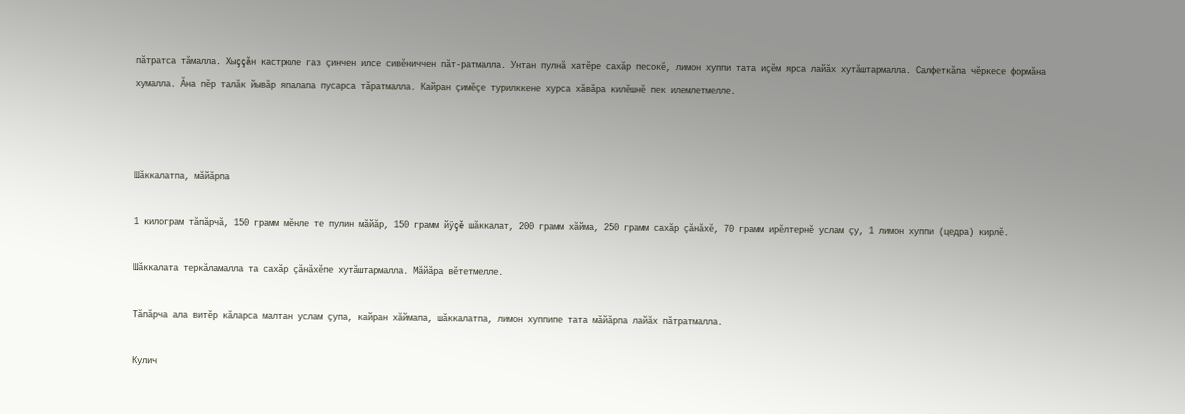пăтратса тăмалла. Хыççăн кастрюле газ çинчен илсе сивĕниччен пăт-ратмалла. Унтан пулнă хатĕре сахăр песокĕ, лимон хуппи тата иçĕм ярса лайăх хутăштармалла. Салфеткăпа чĕркесе формăна хумалла. Ăна пĕр талăк йывăр япалапа пусарса тăратмалла. Кайран çимĕçе турилккене хурса хăвăра килĕшнĕ пек илемлетмелле.



Шăккалатпа, мăйăрпа

1 килограм тăпăрчă, 150 грамм мĕнле те пулин мăйăр, 150 грамм йÿçĕ шăккалат, 200 грамм хăйма, 250 грамм сахăр çăнăхĕ, 70 грамм ирĕлтернĕ услам çу, 1 лимон хуппи (цедра) кирлĕ.

Шăккалата теркăламалла та сахăр çăнăхĕпе хутăштармалла. Мăйăра вĕтетмелле.

Тăпăрча ала витĕр кăларса малтан услам çупа, кайран хăймапа, шăккалатпа, лимон хуппипе тата мăйăрпа лайăх пăтратмалла.

Кулич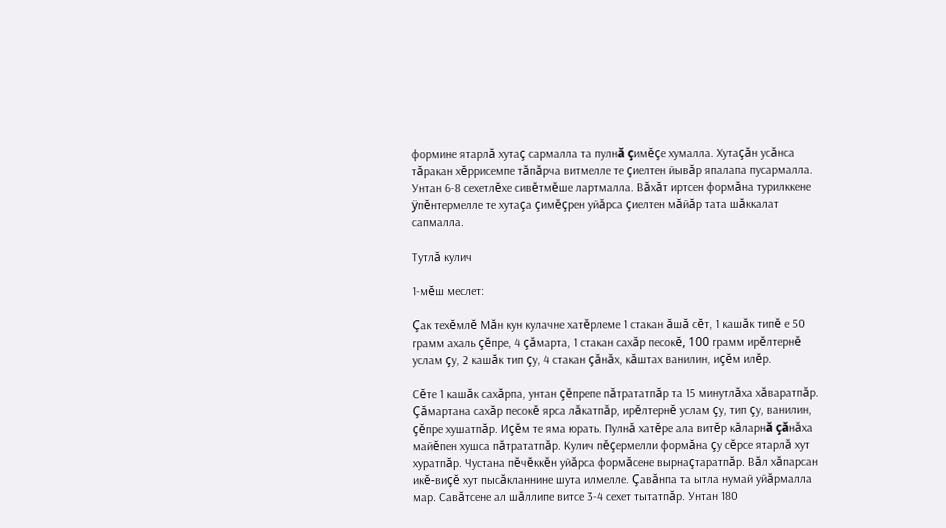формине ятарлă хутаç сармалла та пулнă çимĕçе хумалла. Хутаçăн усăнса тăракан хĕррисемпе тăпăрча витмелле те çиелтен йывăр япалапа пусармалла. Унтан 6-8 сехетлĕхе сивĕтмĕше лартмалла. Вăхăт иртсен формăна турилккене ÿпĕнтермелле те хутаçа çимĕçрен уйăрса çиелтен мăйăр тата шăккалат сапмалла.

Тутлă кулич

1-мĕш меслет:

Çак техĕмлĕ Мăн кун кулачне хатĕрлеме 1 стакан ăшă сĕт, 1 кашăк типĕ е 50 грамм ахаль çĕпре, 4 çăмарта, 1 стакан сахăр песокĕ, 100 грамм ирĕлтернĕ услам çу, 2 кашăк тип çу, 4 стакан çăнăх, кăштах ванилин, иçĕм илĕр.

Сĕте 1 кашăк сахăрпа, унтан çĕпрепе пăтрататпăр та 15 минутлăха хăваратпăр. Çăмартана сахăр песокĕ ярса лăкатпăр, ирĕлтернĕ услам çу, тип çу, ванилин, çĕпре хушатпăр. Иçĕм те яма юрать. Пулнă хатĕре ала витĕр кăларнă çăнăха майĕпен хушса пăтрататпăр. Кулич пĕçермелли формăна çу сĕрсе ятарлă хут хуратпăр. Чустана пĕчĕккĕн уйăрса формăсене вырнаçтаратпăр. Вăл хăпарсан икĕ-виçĕ хут пысăкланнине шута илмелле. Çавăнпа та ытла нумай уйăрмалла мар. Савăтсене ал шăллипе витсе 3-4 сехет тытатпăр. Унтан 180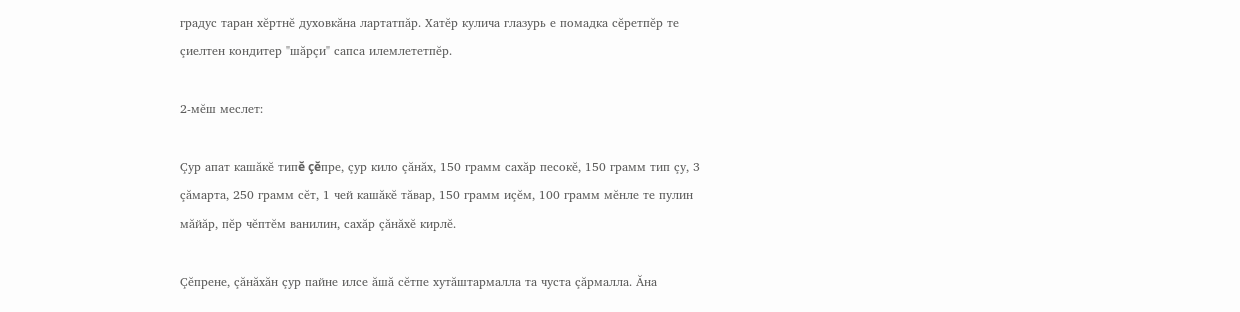градус таран хĕртнĕ духовкăна лартатпăр. Хатĕр кулича глазурь е помадка сĕретпĕр те çиелтен кондитер "шăрçи" сапса илемлететпĕр.

2-мĕш меслет:

Çур апат кашăкĕ типĕ çĕпре, çур кило çăнăх, 150 грамм сахăр песокĕ, 150 грамм тип çу, 3 çăмарта, 250 грамм сĕт, 1 чей кашăкĕ тăвар, 150 грамм иçĕм, 100 грамм мĕнле те пулин мăйăр, пĕр чĕптĕм ванилин, сахăр çăнăхĕ кирлĕ.

Çĕпрене, çăнăхăн çур пайне илсе ăшă сĕтпе хутăштармалла та чуста çăрмалла. Ăна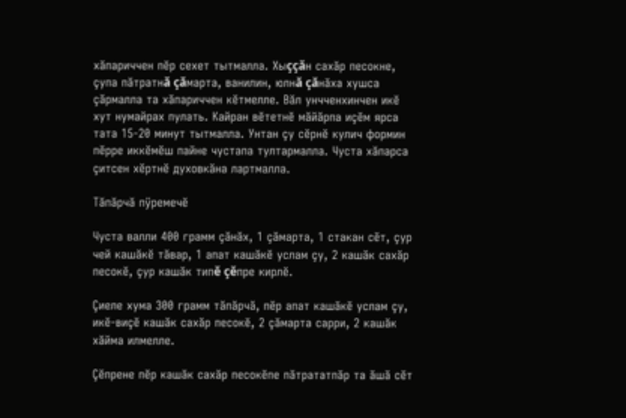хăпариччен пĕр сехет тытмалла. Хыççăн сахăр песокне, çупа пăтратнă çăмарта, ванилин, юлнă çăнăха хушса çăрмалла та хăпариччен кĕтмелле. Вăл унчченхинчен икĕ хут нумайрах пулать. Кайран вĕтетнĕ мăйăрпа иçĕм ярса тата 15-20 минут тытмалла. Унтан çу сĕрнĕ кулич формин пĕрре иккĕмĕш пайне чустапа тултармалла. Чуста хăпарса çитсен хĕртнĕ духовкăна лартмалла.

Тăпăрчă пÿремечĕ

Чуста валли 400 грамм çăнăх, 1 çăмарта, 1 стакан сĕт, çур чей кашăкĕ тăвар, 1 апат кашăкĕ услам çу, 2 кашăк сахăр песокĕ, çур кашăк типĕ çĕпре кирлĕ.

Çиеле хума 300 грамм тăпăрчă, пĕр апат кашăкĕ услам çу, икĕ-виçĕ кашăк сахăр песокĕ, 2 çăмарта сарри, 2 кашăк хăйма илмелле.

Çĕпрене пĕр кашăк сахăр песокĕпе пăтрататпăр та ăшă сĕт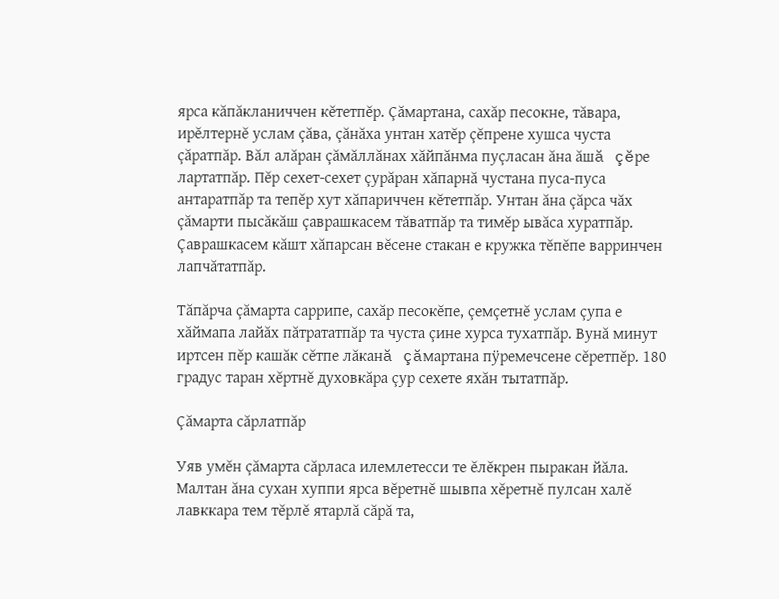ярса кăпăкланиччен кĕтетпĕр. Çăмартана, сахăр песокне, тăвара, ирĕлтернĕ услам çăва, çăнăха унтан хатĕр çĕпрене хушса чуста çăратпăр. Вăл алăран çăмăллăнах хăйпăнма пуçласан ăна ăшă çĕре лартатпăр. Пĕр сехет-сехет çурăран хăпарнă чустана пуса-пуса антаратпăр та тепĕр хут хăпариччен кĕтетпăр. Унтан ăна çăрса чăх çăмарти пысăкăш çаврашкасем тăватпăр та тимĕр ывăса хуратпăр. Çаврашкасем кăшт хăпарсан вĕсене стакан е кружка тĕпĕпе варринчен лапчăтатпăр.

Тăпăрча çăмарта саррипе, сахăр песокĕпе, çемçетнĕ услам çупа е хăймапа лайăх пăтрататпăр та чуста çине хурса тухатпăр. Вунă минут иртсен пĕр кашăк сĕтпе лăканă çăмартана пÿремечсене сĕретпĕр. 180 градус таран хĕртнĕ духовкăра çур сехете яхăн тытатпăр.

Çăмарта сăрлатпăр

Уяв умĕн çăмарта сăрласа илемлетесси те ĕлĕкрен пыракан йăла. Малтан ăна сухан хуппи ярса вĕретнĕ шывпа хĕретнĕ пулсан халĕ лавккара тем тĕрлĕ ятарлă сăрă та,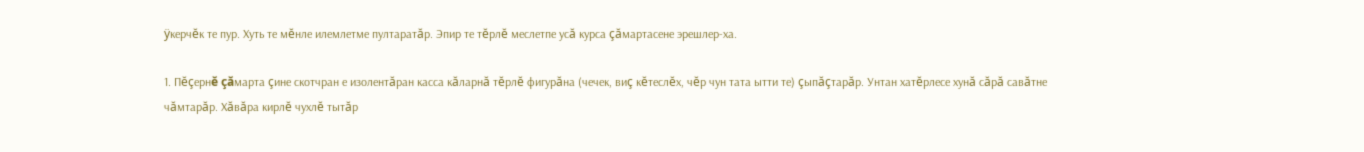ÿкерчĕк те пур. Хуть те мĕнле илемлетме пултаратăр. Эпир те тĕрлĕ меслетпе усă курса çăмартасене эрешлер-ха.

1. Пĕçернĕ çăмарта çине скотчран е изолентăран касса кăларнă тĕрлĕ фигурăна (чечек, виç кĕтеслĕх, чĕр чун тата ытти те) çыпăçтарăр. Унтан хатĕрлесе хунă сăрă савăтне чăмтарăр. Хăвăра кирлĕ чухлĕ тытăр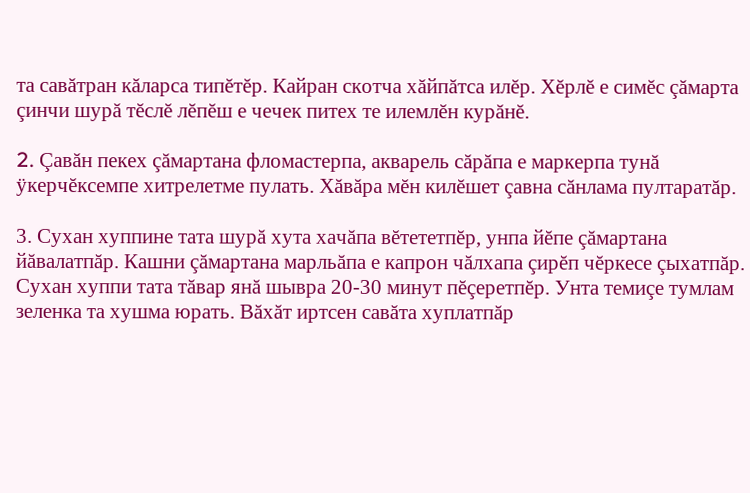та савăтран кăларса типĕтĕр. Кайран скотча хăйпăтса илĕр. Хĕрлĕ е симĕс çăмарта çинчи шурă тĕслĕ лĕпĕш е чечек питех те илемлĕн курăнĕ.

2. Çавăн пекех çăмартана фломастерпа, акварель сăрăпа е маркерпа тунă ÿкерчĕксемпе хитрелетме пулать. Хăвăра мĕн килĕшет çавна сăнлама пултаратăр.

3. Сухан хуппине тата шурă хута хачăпа вĕтететпĕр, унпа йĕпе çăмартана йăвалатпăр. Кашни çăмартана марльăпа е капрон чăлхапа çирĕп чĕркесе çыхатпăр. Сухан хуппи тата тăвар янă шывра 20-30 минут пĕçеретпĕр. Унта темиçе тумлам зеленка та хушма юрать. Вăхăт иртсен савăта хуплатпăр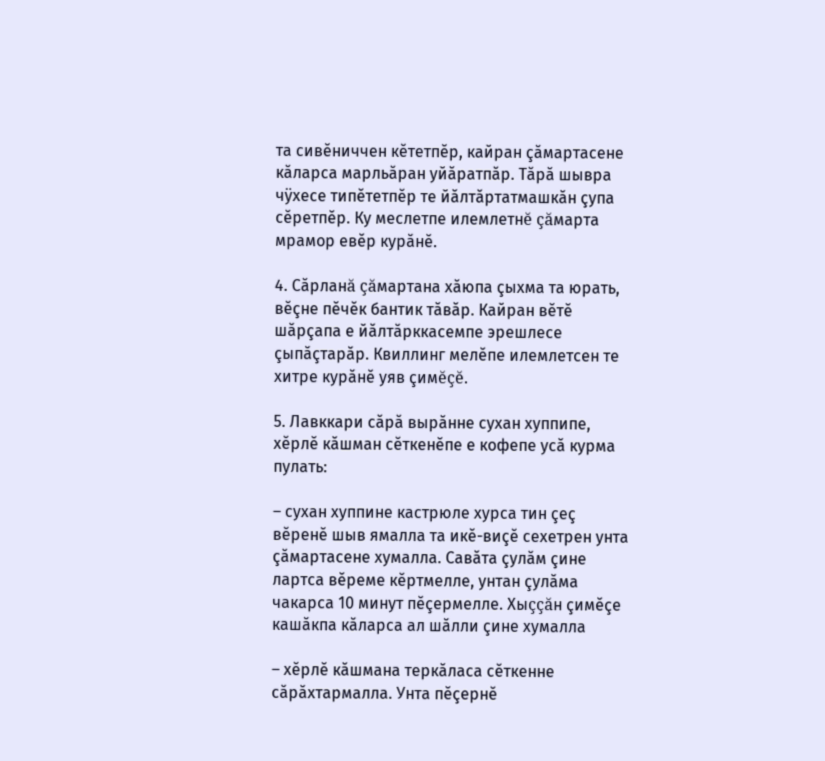та сивĕниччен кĕтетпĕр, кайран çăмартасене кăларса марльăран уйăратпăр. Тăрă шывра чÿхесе типĕтетпĕр те йăлтăртатмашкăн çупа сĕретпĕр. Ку меслетпе илемлетнĕ çăмарта мрамор евĕр курăнĕ.

4. Сăрланă çăмартана хăюпа çыхма та юрать, вĕçне пĕчĕк бантик тăвăр. Кайран вĕтĕ шăрçапа е йăлтăрккасемпе эрешлесе çыпăçтарăр. Квиллинг мелĕпе илемлетсен те хитре курăнĕ уяв çимĕçĕ.

5. Лавккари сăрă вырăнне сухан хуппипе, хĕрлĕ кăшман сĕткенĕпе е кофепе усă курма пулать:

– сухан хуппине кастрюле хурса тин çеç вĕренĕ шыв ямалла та икĕ-виçĕ сехетрен унта çăмартасене хумалла. Савăта çулăм çине лартса вĕреме кĕртмелле, унтан çулăма чакарса 10 минут пĕçермелле. Хыççăн çимĕçе кашăкпа кăларса ал шăлли çине хумалла

– хĕрлĕ кăшмана теркăласа сĕткенне сăрăхтармалла. Унта пĕçернĕ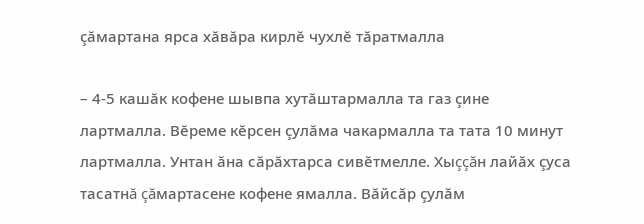çăмартана ярса хăвăра кирлĕ чухлĕ тăратмалла

– 4-5 кашăк кофене шывпа хутăштармалла та газ çине лартмалла. Вĕреме кĕрсен çулăма чакармалла та тата 10 минут лартмалла. Унтан ăна сăрăхтарса сивĕтмелле. Хыççăн лайăх çуса тасатнă çăмартасене кофене ямалла. Вăйсăр çулăм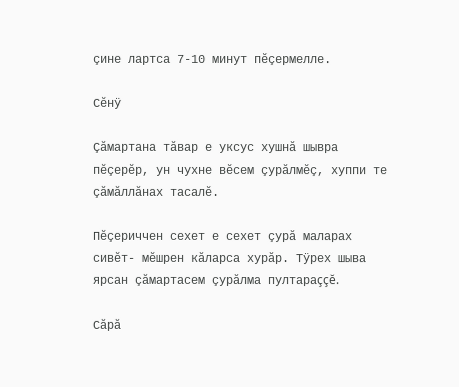çине лартса 7-10 минут пĕçермелле.

Сĕнÿ

Çăмартана тăвар е уксус хушнă шывра пĕçерĕр, ун чухне вĕсем çурăлмĕç, хуппи те çăмăллăнах тасалĕ.

Пĕçериччен сехет е сехет çурă маларах сивĕт- мĕшрен кăларса хурăр. Тÿрех шыва ярсан çăмартасем çурăлма пултараççĕ.

Сăрă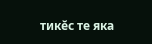тикĕс те яка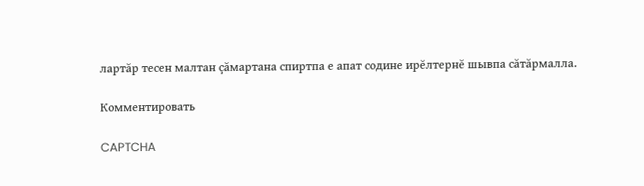лартăр тесен малтан çăмартана спиртпа е апат содине ирĕлтернĕ шывпа сăтăрмалла.

Комментировать

CAPTCHA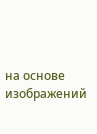на основе изображений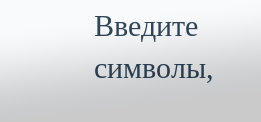Введите символы,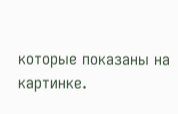которые показаны на картинке.